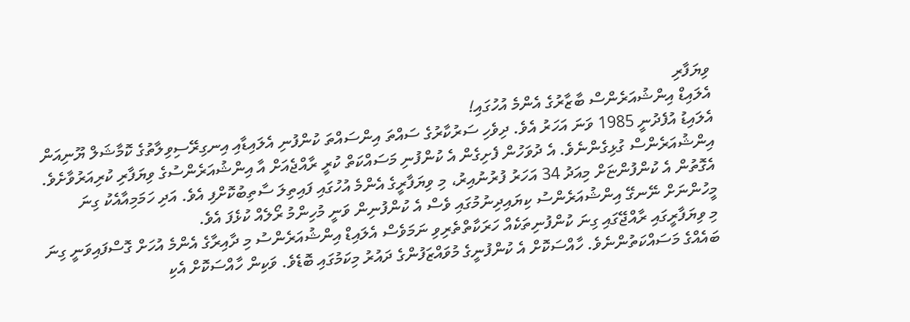ވިޔަފާރި
އެލައިޑް އިންޝުއަރެންސް ބާޒާރުގެ އެންމެ އުހުގައި!
އެލައިޑު އުފެދުނީ 1985 ވަނަ އަހަރު އެވެ. ދިވެހި ސަރުކާރުގެ ސައްތަ އިންސައްތަ ކުންފުނި އެލައިޑާއި އިނގިރޭސިވިލާތުގެ ކޮމާޝަލް ޔޫނިއަން އިންޝުއަރެންސް ގުޅިގެންނެވެ. އެ ދުވަހުން ފެށިގެން އެ ކުންފުނި މަސައްކަތް ކުރީ ރާއްޖެއަށް އާ އިންޝުއަރެންސުގެ ވިޔަފާރި ކުރިއަރުވާށެވެ. އެގޮތުން އެ ކުންފުންޏަށް މިއަދު 34 އަހަރު ފުރުނުއިރު، މި ވިޔަފާރީގެ އެންމެ އުހުގައި ފައިތިލަ ސާތިބުކޮށްފި އެވެ. އަދި ހަމަމިއާއެކު ގިނަ މީހުންނަށް ނޭނގޭ އިންޝުއަރެންސު ކިޔައިދިނުމުގައި ވެސް އެ ކުންފުނިން ވަނީ މުހިންމު ރޯލެއް ކުޅެފަ އެވެ.
މި ވިޔަފާރީގައި ރާއްޖޭގައި ގިނަ ކުންފުނިތަކެއް ހަރަކާތްތެރިވި ނަމަވެސް އެލައިޑް އިންޝުއަރެންސު މި ދާއިރާގެ އެންމެ އުހަށް ގޮސްފައިވަނީ ގިނަ ބައެއްގެ މަސައްކަތުންނެވެ. ހާއްސަކޮށް އެ ކުންފުނީގެ މުވައްޒަފުންގެ ދައުރު މިކަމުގައި ބޮޑެވެ. ވަކިން ހާއްސަކޮށް އެކި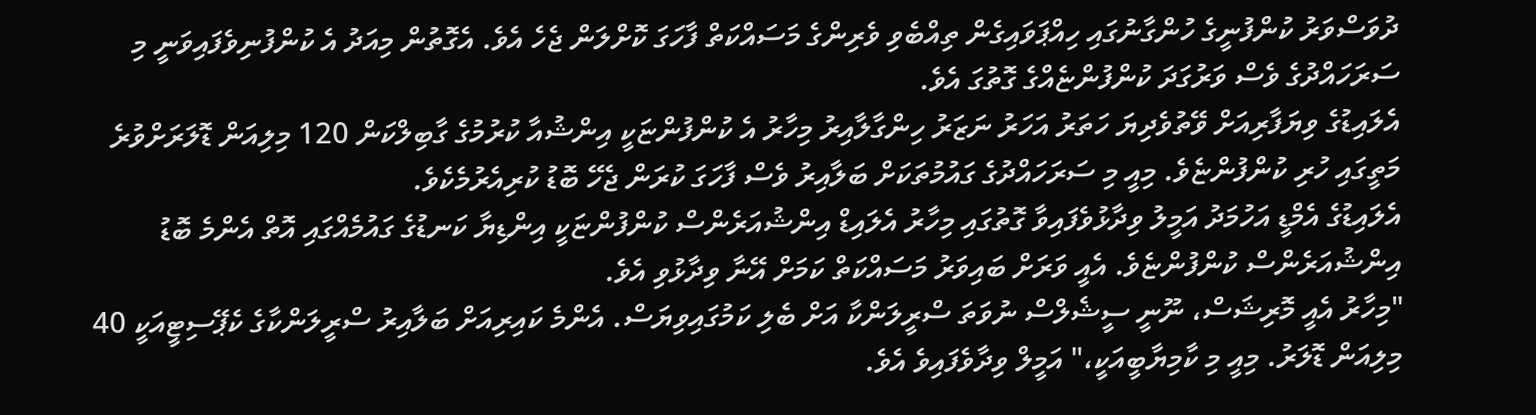ދުވަސްވަރު ކުންފުނީގެ ހުންގާނުގައި ހިއްޕަވައިގެން ތިއްބެވި ވެރިންގެ މަސައްކަތް ފާހަގަ ކޮށްލަން ޖެހެ އެވެ. އެގޮތުން މިއަދު އެ ކުންފުނިވެފައިވަނީ މި ސަރަހައްދުގެ ވެސް ވަރުގަދަ ކުންފުންޏެއްގެ ގޮތުގަ އެވެ.
އެލައިޑުގެ ވިޔަފާރިއަށް ވޭތުވެދިޔަ ހަތަރު އަހަރު ނަޒަރު ހިންގާލާއިރު މިހާރު އެ ކުންފުންޏަކީ އިންޝުއާ ކުރުމުގެ ގާބިލްކަން 120 މިލިއަން ޑޮލަރަށްވުރެ މަތީގައި ހުރި ކުންފުންޏެވެ. މިއީ މި ސަރަހައްދުގެ ގައުމުތަކަށް ބަލާއިރު ވެސް ފާހަގަ ކުރަން ޖެހޭ ބޮޑު ކުރިއެރުމެކެވެ.
އެލައިޑުގެ އެމްޑީ އަހުމަދު އަމީލު ވިދާޅުވެފައިވާ ގޮތުގައި މިހާރު އެލައިޑް އިންޝުއަރެންސް ކުންފުންޏަކީ އިންޑިޔާ ކަނޑުގެ ގައުމެއްގައި އޮތް އެންމެ ބޮޑު އިންޝުއަރެންސް ކުންފުންޏެވެ. އެއީ ވަރަށް ބައިވަރު މަސައްކަތް ކަމަށް އޭނާ ވިދާޅުވި އެވެ.
"މިހާރު އެއީ މޮރިޝަސް، ނޫނީ ސީޝެލްސް ނުވަތަ ސްރީލަންކާ އަށް ބެލި ކަމުގައިވިޔަސް. އެންމެ ކައިރިއަށް ބަލާއިރު ސްރީލަންކާގެ ކެޕޭސިޓީއަކީ 40 މިލިއަން ޑޮލަރު. މިއީ މި ކާމިޔާބީއަކީ،" އަމީލް ވިދާވެފައިވެ އެވެ.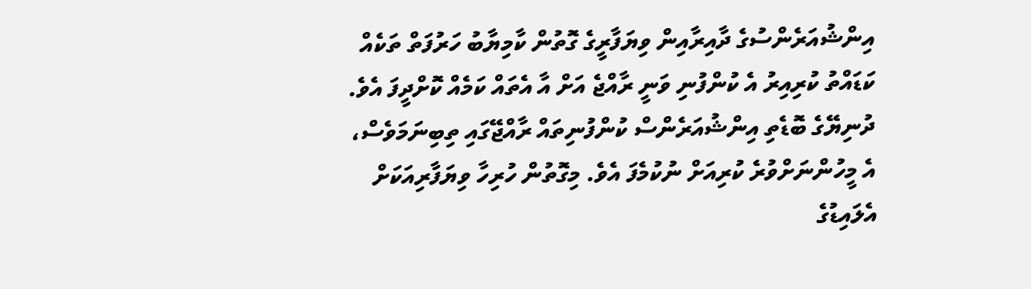އިންޝުއަރެންސުގެ ދާއިރާއިން ވިޔަފާރީގެ ގޮތުން ކާމިޔާބު ހަރުފަތް ތަކެއް ކަޑައްތު ކުރިއިރު އެ ކުންފުނި ވަނީ ރާއްޖެ އަށް އާ އެތައް ކަމެއް ކޮށްދީފަ އެވެ. ދުނިޔޭގެ ބޮޑެތި އިންޝުއަރެންސް ކުންފުނިތައް ރާއްޖޭގައި ތިބިނަމަވެސް، އެ މީހުންނަށްވުރެ ކުރިއަށް ނުކުމެފަ އެވެ. މިގޮތުން ހުރިހާ ވިޔަފާރިއަކަށް އެލައިޑުގެ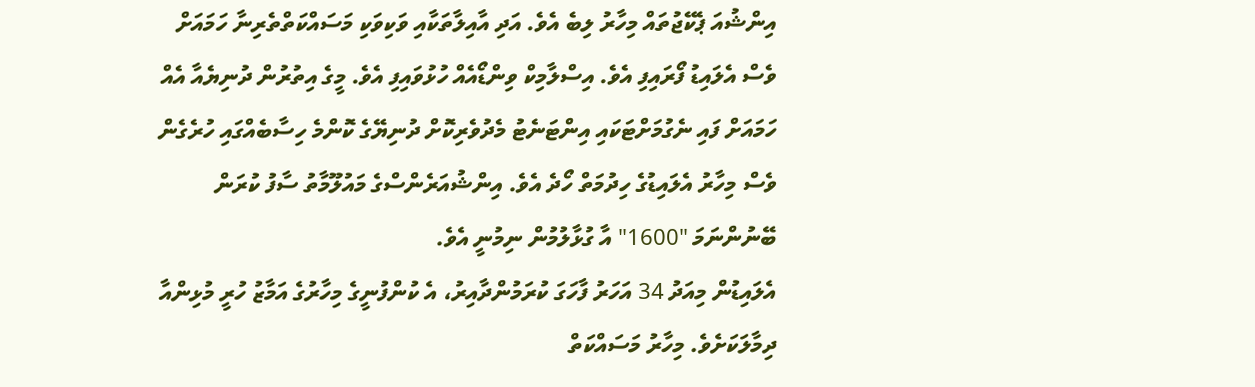އިންޝުއަ ޕެކޭޖުތައް މިހާރު ލިބެ އެވެ. އަދި އާއިލާތަކާއި ވަކިވަކި މަސައްކަތްތެރިނާ ހަމައަށް ވެސް އެލައިޑު ފޯރައިފި އެވެ. އިސްލާމިކް ވިންޑޯއެއް ހުޅުވައިފި އެވެ. މީގެ އިތުރުން ދުނިޔެއާ އެއް ހަމައަށް ފައި ނެގުމަށްޓަކައި އިންޓަނެޓު މެދުވެރިކޮށް ދުނިޔޭގެ ކޮންމެ ހިސާބެއްގައި ހުރެގެން ވެސް މިހާރު އެލައިޑުގެ ހިދުމަތް ހޯދެ އެވެ. އިންޝުއަރެންސްގެ މައުލޫމާތު ސާފު ކުރަން ބޭނުންނަމަ "1600" އާ ގުޅާލުމުން ނިމުނީ އެވެ.
އެލައިޑުން މިއަދު 34 އަހަރު ފާހަގަ ކުރަމުންދާއިރު، އެ ކުންފުނީގެ މިހާރުގެ އަމާޒު ހުރީ މުޅިންއާ ދިމާލަކަށެވެ. މިހާރު މަސައްކަތް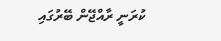ކުރަނީ ރާއްޖޭން ބޭރުގައި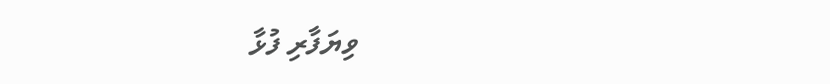ވިޔަފާރި ފުޅާ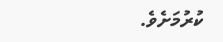ކުރުމަށެވެ.